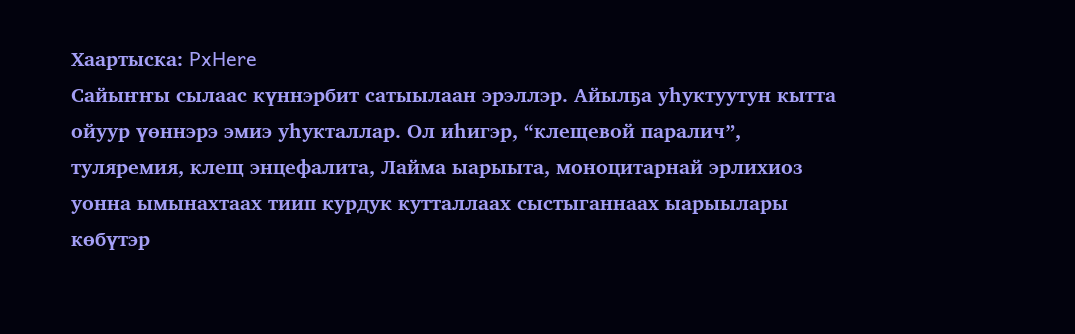Хаартыска: PxHere
Сайыҥҥы сылаас күннэрбит сатыылаан эрэллэр. Айылҕа уһуктуутун кытта ойуур үөннэрэ эмиэ уһукталлар. Ол иһигэр, “клещевой паралич”, туляремия, клещ энцефалита, Лайма ыарыыта, моноцитарнай эрлихиоз уонна ымынахтаах тиип курдук кутталлаах сыстыганнаах ыарыылары көбүтэр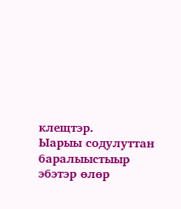клещтэр.
Ыарыы содулуттан баралыыстыыр эбэтэр өлөр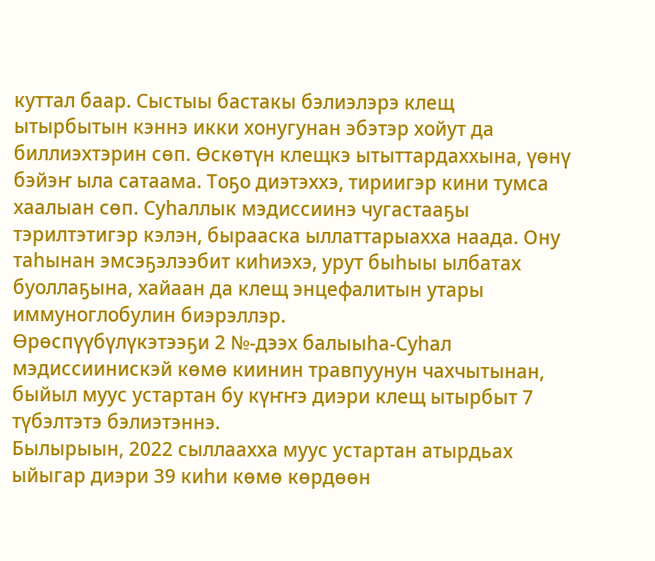куттал баар. Сыстыы бастакы бэлиэлэрэ клещ ытырбытын кэннэ икки хонугунан эбэтэр хойут да биллиэхтэрин сөп. Өскөтүн клещкэ ытыттардаххына, үөнү бэйэҥ ыла сатаама. Тоҕо диэтэххэ, тириигэр кини тумса хаалыан сөп. Суһаллык мэдиссиинэ чугастааҕы тэрилтэтигэр кэлэн, бырааска ыллаттарыахха наада. Ону таһынан эмсэҕэлээбит киһиэхэ, урут быһыы ылбатах буоллаҕына, хайаан да клещ энцефалитын утары иммуноглобулин биэрэллэр.
Өрөспүүбүлүкэтээҕи 2 №-дээх балыыһа-Суһал мэдиссиинискэй көмө киинин травпуунун чахчытынан, быйыл муус устартан бу күҥҥэ диэри клещ ытырбыт 7 түбэлтэтэ бэлиэтэннэ.
Былырыын, 2022 сыллаахха муус устартан атырдьах ыйыгар диэри 39 киһи көмө көрдөөн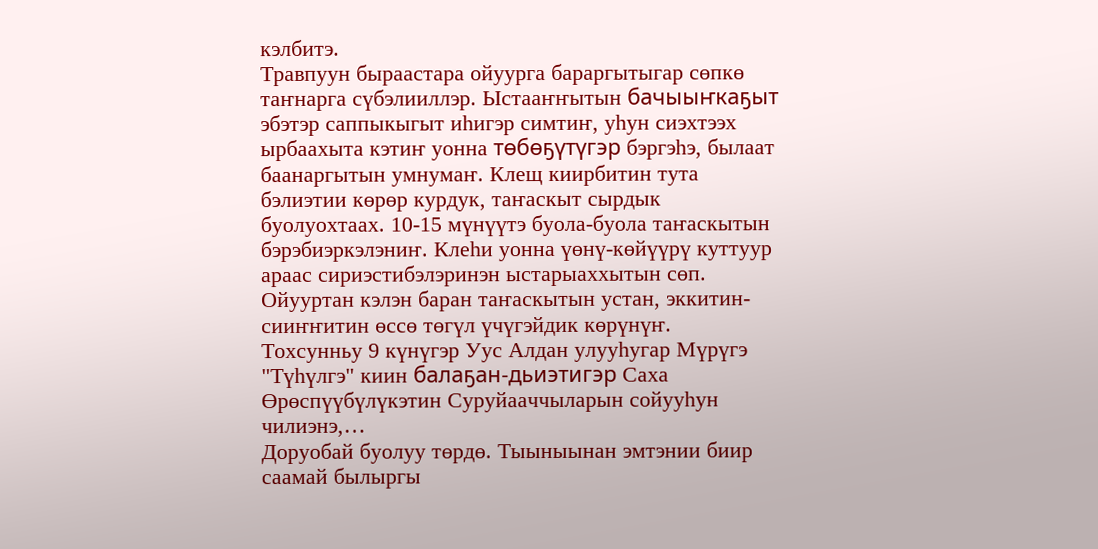кэлбитэ.
Травпуун быраастара ойуурга бараргытыгар сөпкө таҥнарга сүбэлииллэр. Ыстааҥҥытын бачыыҥкаҕыт эбэтэр саппыкыгыт иһигэр симтиҥ, уһун сиэхтээх ырбаахыта кэтиҥ уонна төбөҕүтүгэр бэргэһэ, былаат баанаргытын умнумаҥ. Клещ киирбитин тута бэлиэтии көрөр курдук, таҥаскыт сырдык буолуохтаах. 10-15 мүнүүтэ буола-буола таҥаскытын бэрэбиэркэлэниҥ. Клеһи уонна үөнү-көйүүрү куттуур араас сириэстибэлэринэн ыстарыаххытын сөп. Ойууртан кэлэн баран таҥаскытын устан, эккитин-сииҥҥитин өссө төгүл үчүгэйдик көрүнүҥ.
Тохсунньу 9 күнүгэр Уус Алдан улууһугар Мүрүгэ "Түһүлгэ" киин балаҕан-дьиэтигэр Саха Өрөспүүбүлүкэтин Суруйааччыларын сойууһун чилиэнэ,…
Доруобай буолуу төрдө. Тыыныынан эмтэнии биир саамай былыргы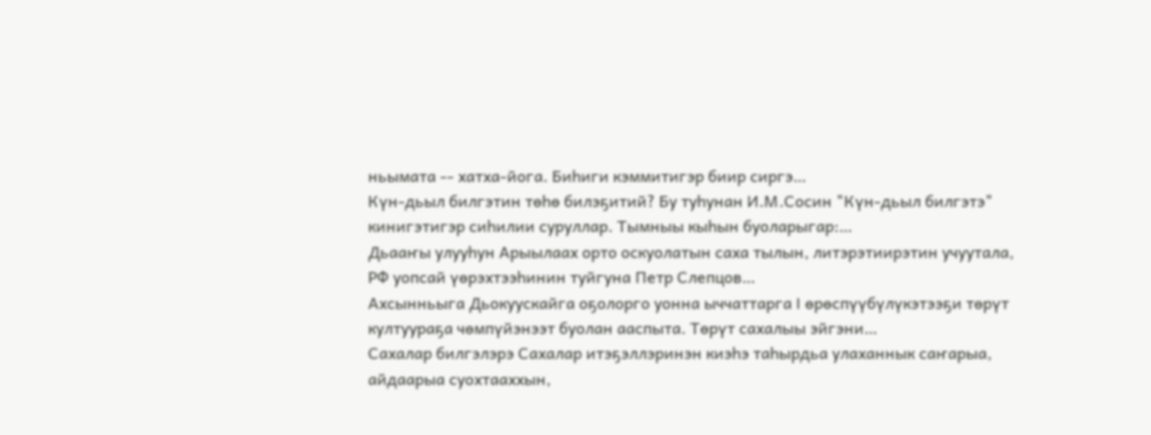ньымата -- хатха-йога. Биһиги кэммитигэр биир сиргэ…
Күн-дьыл билгэтин төһө билэҕитий? Бу туһунан И.М.Сосин "Күн-дьыл билгэтэ" кинигэтигэр сиһилии суруллар. Тымныы кыһын буоларыгар:…
Дьааҥы улууһун Арыылаах орто оскуолатын саха тылын, литэрэтиирэтин учуутала, РФ уопсай үөрэхтээһинин туйгуна Петр Слепцов…
Ахсынньыга Дьокуускайга оҕолорго уонна ыччаттарга I өрөспүүбүлүкэтээҕи төрүт култуураҕа чөмпүйэнээт буолан ааспыта. Төрүт сахалыы эйгэни…
Сахалар билгэлэрэ Сахалар итэҕэллэринэн киэһэ таһырдьа улаханнык саҥарыа, айдаарыа суохтааххын,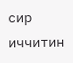сир иччитин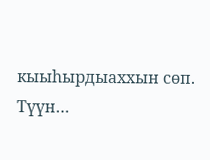кыыһырдыаххын сөп. Түүн…